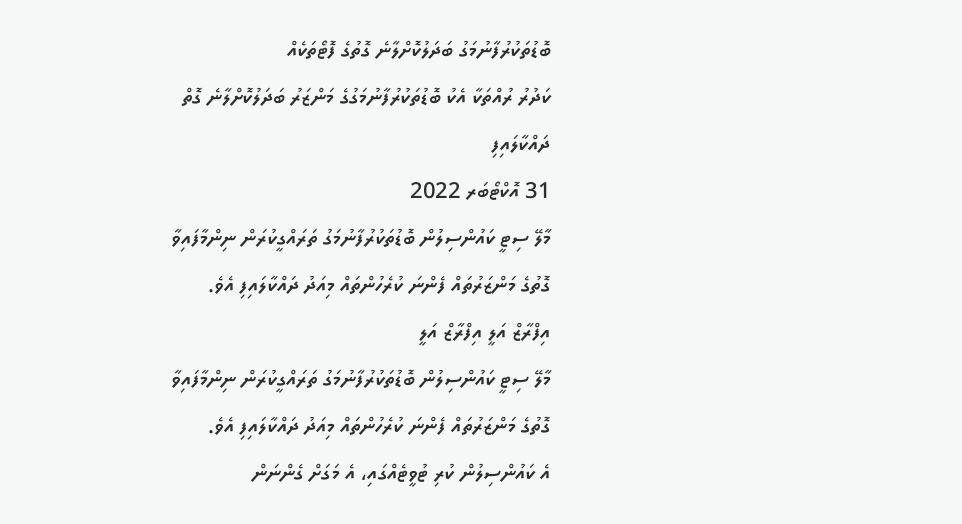ބޮޑުތަކުރުފާނުމަގު ބަދަލުކޮށްލާނެ ގޮތުގެ ފޮޓޯތަކެއް
ކަދުރު ރުއްތަކާ އެކު ބޮޑުތަކުރުފާނުމަގުގެ މަންޒަރު ބަދަލުކޮށްލާނެ ގޮތް ދައްކާލައިފި
31 އޮކްޓޯބަރ 2022
މާލޭ ސިޓީ ކައުންސިލުން ބޮޑުތަކުރުފާނުމަގު ތަރައްގީކުރަން ނިންމާފައިވާ ގޮތުގެ މަންޒަރުތައް ފެންނަ ކުރެހުންތައް މިއަދު ދައްކާލައިފި އެވެ.
އިފްރާޒް އަލީ އިފްރާޒް އަލީ
މާލޭ ސިޓީ ކައުންސިލުން ބޮޑުތަކުރުފާނުމަގު ތަރައްގީކުރަން ނިންމާފައިވާ ގޮތުގެ މަންޒަރުތައް ފެންނަ ކުރެހުންތައް މިއަދު ދައްކާލައިފި އެވެ.
އެ ކައުންސިލުން ކުރި ޓުވީޓެއްގައި، އެ މަގަށް ގެންނަން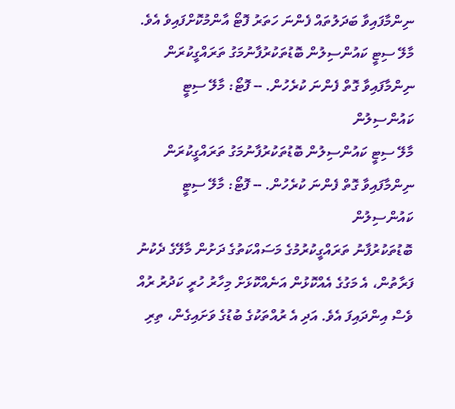ނިންމާފައިވާ ބަދަލުތައް ފެންނަ ހަތަރު ފޮޓޯ އާންމުކޮށްފައިވެ އެވެ.
މާލޭ ސިޓީ ކައުންސިލުން ބޮޑުތަކުރުފާނުމަގު ތަރައްގީކުރަން ނިންމާފައިވާ ގޮތް ފެންނަ ކުރެހުން. -- ފޮޓޯ: މާލޭ ސިޓީ ކައުންސިލުން
މާލޭ ސިޓީ ކައުންސިލުން ބޮޑުތަކުރުފާނުމަގު ތަރައްގީކުރަން ނިންމާފައިވާ ގޮތް ފެންނަ ކުރެހުން. -- ފޮޓޯ: މާލޭ ސިޓީ ކައުންސިލުން
ބޮޑުތަކުރުފާނު ތަރައްގީކުރުމުގެ މަސައްކަތުގެ ދަށުން މާލޭގެ ދެކުނު ފަރާތުން، އެ މަގުގެ އެއްކޮޅުން އަނެއްކޮޅަށް މިހާރު ހުރީ ކަދުރު ރުއް ވެސް އިންދައިފަ އެވެ. އަދި އެ ރުއްތަކުގެ ބުޑުގެ ވަށައިގެން، ތިރި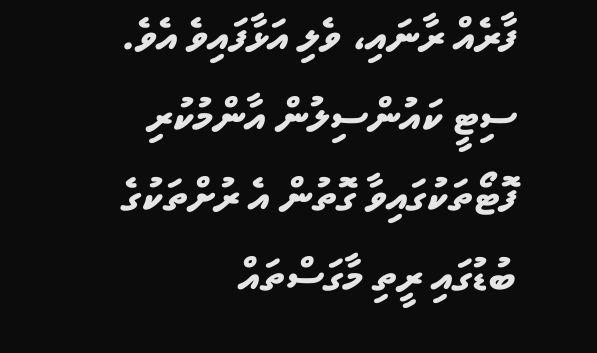ފާރެއް ރާނައި، ވެލި އަޅާފައިވެ އެވެ.
ސިޓީ ކައުންސިލުން އާންމުކުރި ފޮޓޯތަކުގައިވާ ގޮތުން އެ ރުށްތަކުގެ ބުޑުގައި ރީތި މާގަސްތައް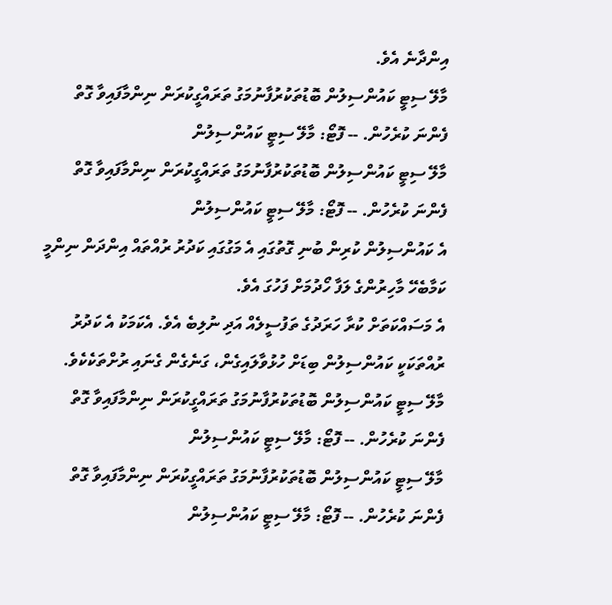އިންދާނެ އެވެ.
މާލޭ ސިޓީ ކައުންސިލުން ބޮޑުތަކުރުފާނުމަގު ތަރައްގީކުރަން ނިންމާފައިވާ ގޮތް ފެންނަ ކުރެހުން. -- ފޮޓޯ: މާލޭ ސިޓީ ކައުންސިލުން
މާލޭ ސިޓީ ކައުންސިލުން ބޮޑުތަކުރުފާނުމަގު ތަރައްގީކުރަން ނިންމާފައިވާ ގޮތް ފެންނަ ކުރެހުން. -- ފޮޓޯ: މާލޭ ސިޓީ ކައުންސިލުން
އެ ކައުންސިލުން ކުރިން ބުނި ގޮތުގައި އެ މަގުގައި ކަދުރު ރުއްތައް އިންދަން ނިންމީ ކަމާބެހޭ މާހިރުންގެ ލަފާ ހޯދުމަށް ފަހުގަ އެވެ.
އެ މަސައްކަތަށް ކުރާ ހަރަދުގެ ތަފުސީލެއް އަދި ނުލިބެ އެވެ. އެކަމަކު އެ ކަދުރު ރުއްތަކަކީ ކައުންސިލުން ބިޑަށް ހުޅުވާލައިގެން، ގަނެގެން ގެނައި ރުށްތަކެކެވެ.
މާލޭ ސިޓީ ކައުންސިލުން ބޮޑުތަކުރުފާނުމަގު ތަރައްގީކުރަން ނިންމާފައިވާ ގޮތް ފެންނަ ކުރެހުން. -- ފޮޓޯ: މާލޭ ސިޓީ ކައުންސިލުން
މާލޭ ސިޓީ ކައުންސިލުން ބޮޑުތަކުރުފާނުމަގު ތަރައްގީކުރަން ނިންމާފައިވާ ގޮތް ފެންނަ ކުރެހުން. -- ފޮޓޯ: މާލޭ ސިޓީ ކައުންސިލުން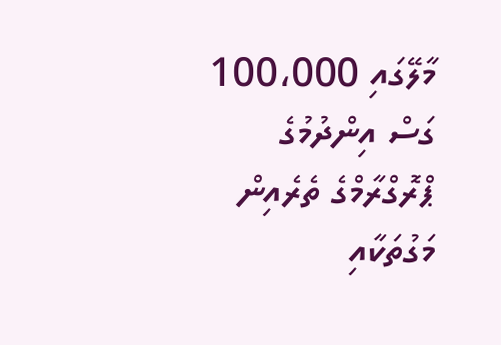މާލޭގައި 100،000 ގަސް އިންދުމުގެ ޕްރޮގްރާމްގެ ތެރެއިން މަގުތަކާއި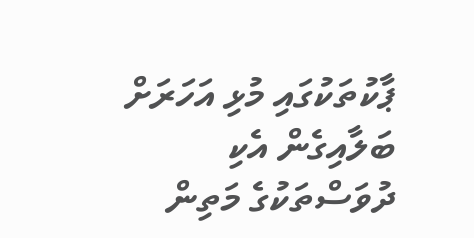ޕާކުތަކުގައި މުޅި އަހަރަށް ބަލާއިގެން އެކި ދުވަސްތަކުގެ މަތިން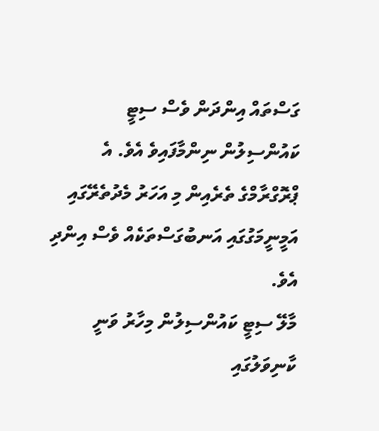ގަސްތައް އިންދަން ވެސް ސިޓީ ކައުންސިލުން ނިންމާފައިވެ އެވެ. އެ ޕްރޮގްރާމްގެ ތެރެއިން މި އަހަރު މެދުތެރޭގައި އަމީނީމަގުގައި އަނބުގަސްތަކެއް ވެސް އިންދި އެވެ.
މާލޭ ސިޓީ ކައުންސިލުން މިހާރު ވަނީ ކާނިވަލުގައި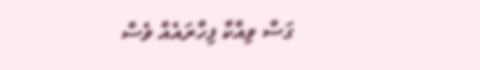ގަސް ވިއްކާ ފިހާރައެއް ވެސް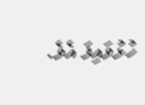ހުޅުވައިފަ އެވެ.